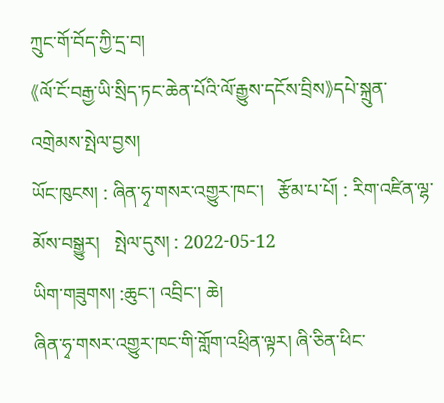ཀྲུང་གོ་བོད་ཀྱི་དྲ་བ།
《ལོ་ངོ་བརྒྱ་ཡི་སྲིད་ཏང་ཆེན་པོའི་ལོ་རྒྱུས་དངོས་བྲིས》དཔེ་སྐྲུན་འགྲེམས་སྤེལ་བྱས།
ཡོང་ཁུངས། : ཞིན་ཧྭ་གསར་འགྱུར་ཁང་།   རྩོམ་པ་པོ། : རིག་འཛིན་ལྷ་མོས་བསྒྱུར།   སྤེལ་དུས། : 2022-05-12
ཡིག་གཟུགས། :ཆུང་། འབྲིང་། ཆེ།
ཞིན་ཧྭ་གསར་འགྱུར་ཁང་གི་གློག་འཕྲིན་ལྟར། ཞི་ཅིན་ཕིང་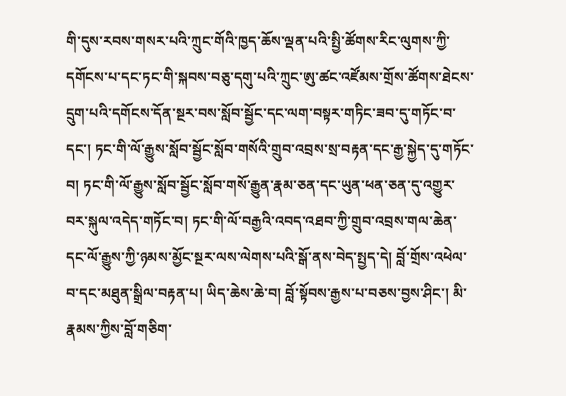གི་དུས་རབས་གསར་པའི་ཀྲུང་གོའི་ཁྱད་ཆོས་ལྡན་པའི་སྤྱི་ཚོགས་རིང་ལུགས་ཀྱི་དགོངས་པ་དང་ཏང་གི་སྐབས་བཅུ་དགུ་པའི་ཀྲུང་ཨུ་ཚང་འཛོམས་གྲོས་ཚོགས་ཐེངས་དྲུག་པའི་དགོངས་དོན་སྔར་བས་སློབ་སྦྱོང་དང་ལག་བསྟར་གཏིང་ཟབ་དུ་གཏོང་བ་དང་། ཏང་གི་ལོ་རྒྱུས་སློབ་སྦྱོང་སློབ་གསོའི་གྲུབ་འབྲས་སྲ་བརྟན་དང་རྒྱ་སྐྱེད་དུ་གཏོང་བ། ཏང་གི་ལོ་རྒྱུས་སློབ་སྦྱོང་སློབ་གསོ་རྒྱུན་རྣམ་ཅན་དང་ཡུན་ཕན་ཅན་དུ་འགྱུར་བར་སྐུལ་འདེད་གཏོང་བ། ཏང་གི་ལོ་བརྒྱའི་འབད་འཐབ་ཀྱི་གྲུབ་འབྲས་གལ་ཆེན་དང་ལོ་རྒྱུས་ཀྱི་ཉམས་མྱོང་སྔར་ལས་ལེགས་པའི་སྒོ་ནས་བེད་སྤྱད་དེ། བློ་གྲོས་འཕེལ་བ་དང་མཐུན་སྒྲིལ་བརྟན་པ། ཡིད་ཆེས་ཆེ་བ། བློ་སྟོབས་རྒྱས་པ་བཅས་བྱས་ཤིང་། མི་རྣམས་ཀྱིས་བློ་གཅིག་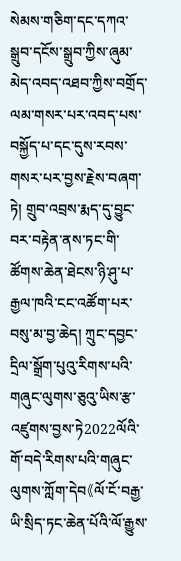སེམས་གཅིག་དང་དཀའ་སྒྲུབ་དངོས་སྒྲུབ་ཀྱིས་ཞུམ་མེད་འབད་འཐབ་ཀྱིས་བགྲོད་ལམ་གསར་པར་འབད་པས་བསྐྱོད་པ་དང་དུས་རབས་གསར་པར་བྱས་རྗེས་བཞག་ཏེ། གྲུབ་འབྲས་རྨད་དུ་བྱུང་བར་བརྟེན་ནས་ཏང་གི་ཚོགས་ཆེན་ཐེངས་ཉི་ཤུ་པ་རྒྱལ་ཁའི་ངང་འཚོག་པར་བསུ་མ་བྱ་ཆེད། ཀྲུང་དབྱང་དྲིལ་སྒྲོག་པུའུ་རིགས་པའི་གཞུང་ལུགས་ཅུའུ་ཡིས་རྩ་འཛུགས་བྱས་ཏེ2022ལོའི་གོ་བདེ་རིགས་པའི་གཞུང་ལུགས་ཀློག་དེབ《ལོ་ངོ་བརྒྱ་ཡི་སྲིད་ཏང་ཆེན་པོའི་ལོ་རྒྱུས་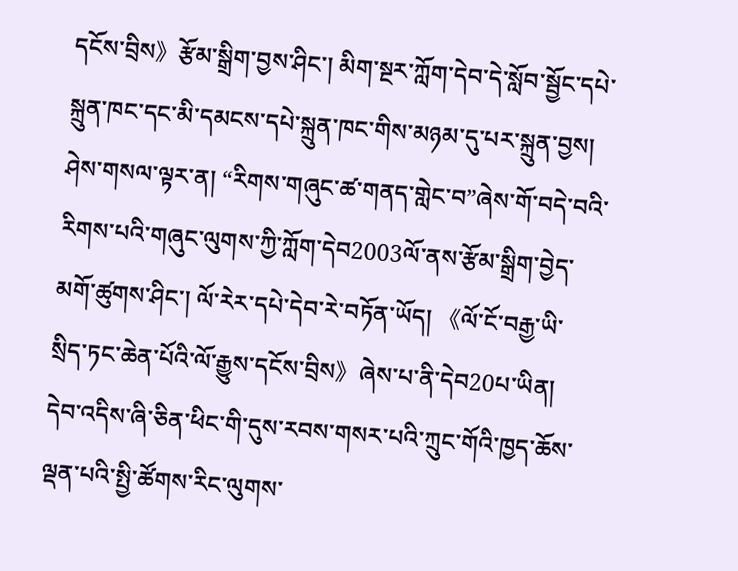དངོས་བྲིས》རྩོམ་སྒྲིག་བྱས་ཤིང་། མིག་སྔར་ཀློག་དེབ་དེ་སློབ་སྦྱོང་དཔེ་སྐྲུན་ཁང་དང་མི་དམངས་དཔེ་སྐྲུན་ཁང་གིས་མཉམ་དུ་པར་སྐྲུན་བྱས།
ཤེས་གསལ་ལྟར་ན། “རིགས་གཞུང་ཚ་གནད་གླེང་བ”ཞེས་གོ་བདེ་བའི་རིགས་པའི་གཞུང་ལུགས་ཀྱི་ཀློག་དེབ2003ལོ་ནས་རྩོམ་སྒྲིག་བྱེད་མགོ་ཚུགས་ཤིང་། ལོ་རེར་དཔེ་དེབ་རེ་བཏོན་ཡོད། 《ལོ་ངོ་བརྒྱ་ཡི་སྲིད་ཏང་ཆེན་པོའི་ལོ་རྒྱུས་དངོས་བྲིས》ཞེས་པ་ནི་དེབ20པ་ཡིན། དེབ་འདིས་ཞི་ཅིན་ཕིང་གི་དུས་རབས་གསར་པའི་ཀྲུང་གོའི་ཁྱད་ཆོས་ལྡན་པའི་སྤྱི་ཚོགས་རིང་ལུགས་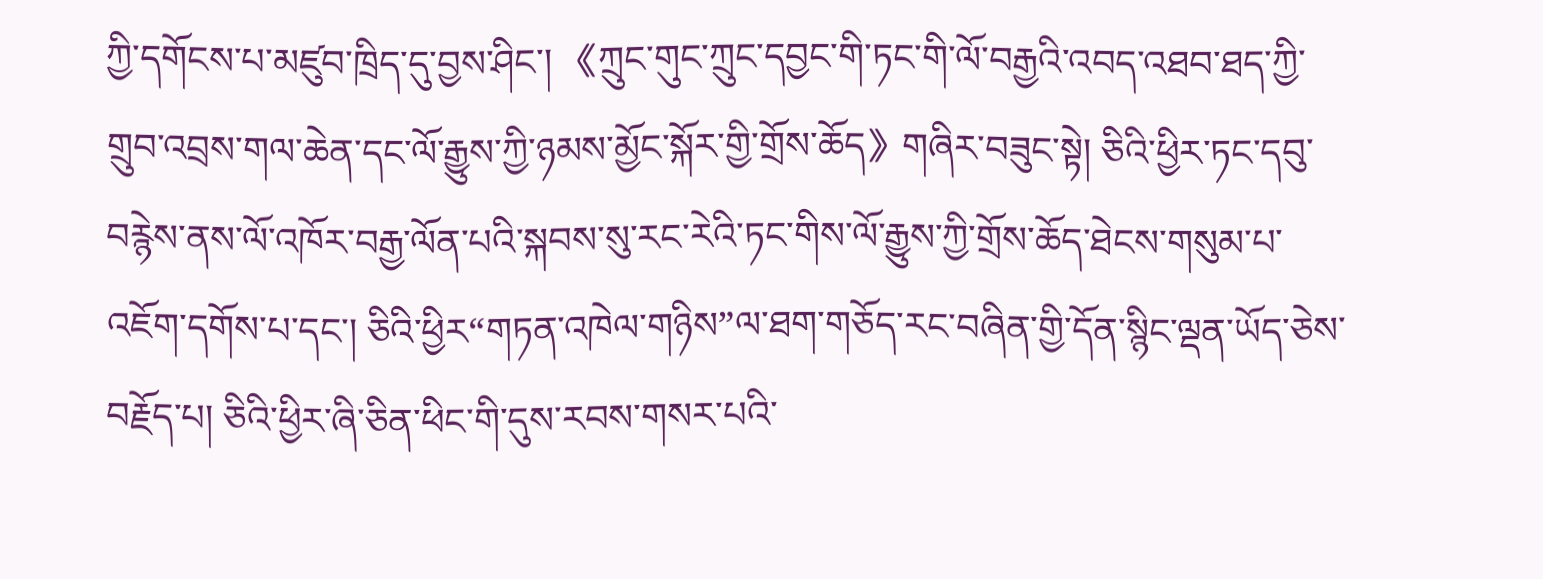ཀྱི་དགོངས་པ་མཛུབ་ཁྲིད་དུ་བྱས་ཤིང་། 《ཀྲུང་གུང་ཀྲུང་དབྱང་གི་ཏང་གི་ལོ་བརྒྱའི་འབད་འཐབ་ཐད་ཀྱི་གྲུབ་འབྲས་གལ་ཆེན་དང་ལོ་རྒྱུས་ཀྱི་ཉམས་མྱོང་སྐོར་གྱི་གྲོས་ཆོད》གཞིར་བཟུང་སྟེ། ཅིའི་ཕྱིར་ཏང་དབུ་བརྙེས་ནས་ལོ་འཁོར་བརྒྱ་ལོན་པའི་སྐབས་སུ་རང་རེའི་ཏང་གིས་ལོ་རྒྱུས་ཀྱི་གྲོས་ཆོད་ཐེངས་གསུམ་པ་འཇོག་དགོས་པ་དང་། ཅིའི་ཕྱིར“གཏན་འཁེལ་གཉིས”ལ་ཐག་གཅོད་རང་བཞིན་གྱི་དོན་སྙིང་ལྡན་ཡོད་ཅེས་བརྗོད་པ། ཅིའི་ཕྱིར་ཞི་ཅིན་ཕིང་གི་དུས་རབས་གསར་པའི་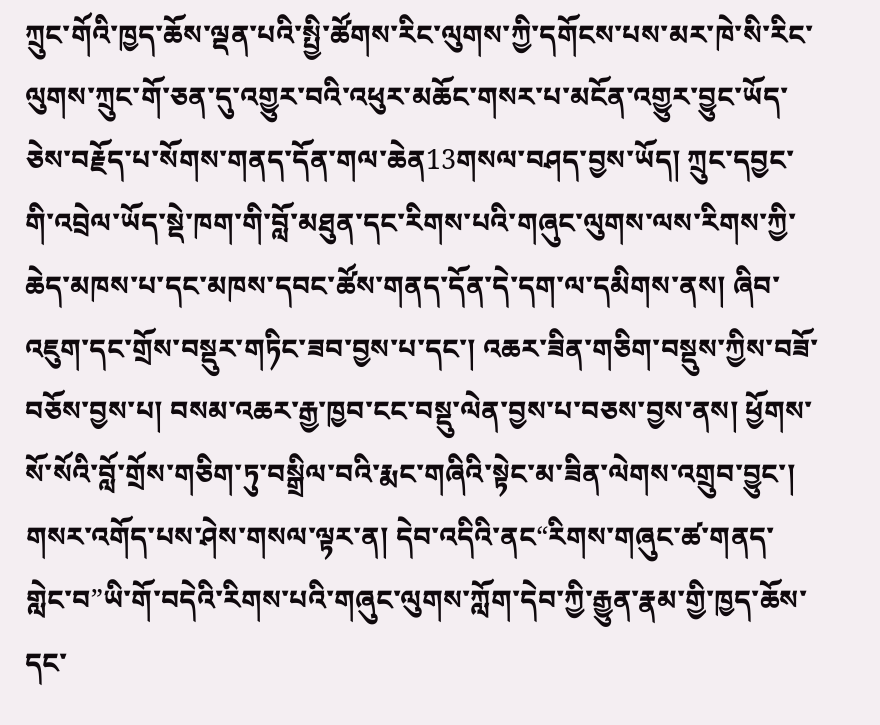ཀྲུང་གོའི་ཁྱད་ཆོས་ལྡན་པའི་སྤྱི་ཚོགས་རིང་ལུགས་ཀྱི་དགོངས་པས་མར་ཁེ་སི་རིང་ལུགས་ཀྲུང་གོ་ཅན་དུ་འགྱུར་བའི་འཕུར་མཆོང་གསར་པ་མངོན་འགྱུར་བྱུང་ཡོད་ཅེས་བརྗོད་པ་སོགས་གནད་དོན་གལ་ཆེན13གསལ་བཤད་བྱས་ཡོད། ཀྲུང་དབྱང་གི་འབྲེལ་ཡོད་སྡེ་ཁག་གི་བློ་མཐུན་དང་རིགས་པའི་གཞུང་ལུགས་ལས་རིགས་ཀྱི་ཆེད་མཁས་པ་དང་མཁས་དབང་ཚོས་གནད་དོན་དེ་དག་ལ་དམིགས་ནས། ཞིབ་འཇུག་དང་གྲོས་བསྡུར་གཏིང་ཟབ་བྱས་པ་དང་། འཆར་ཟིན་གཅིག་བསྡུས་ཀྱིས་བཟོ་བཅོས་བྱས་པ། བསམ་འཆར་རྒྱ་ཁྱབ་ངང་བསྡུ་ལེན་བྱས་པ་བཅས་བྱས་ནས། ཕྱོགས་སོ་སོའི་བློ་གྲོས་གཅིག་ཏུ་བསྒྲིལ་བའི་རྨང་གཞིའི་སྟེང་མ་ཟིན་ལེགས་འགྲུབ་བྱུང་།
གསར་འགོད་པས་ཤེས་གསལ་ལྟར་ན། དེབ་འདིའི་ནང“རིགས་གཞུང་ཚ་གནད་གླེང་བ”ཡི་གོ་བདེའི་རིགས་པའི་གཞུང་ལུགས་ཀློག་དེབ་ཀྱི་རྒྱུན་རྣམ་གྱི་ཁྱད་ཆོས་དང་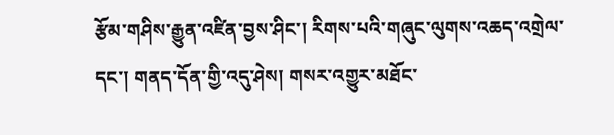རྩོམ་གཤིས་རྒྱུན་འཛིན་བྱས་ཤིང་། རིགས་པའི་གཞུང་ལུགས་འཆད་འགྲེལ་དང་། གནད་དོན་གྱི་འདུ་ཤེས། གསར་འགྱུར་མཐོང་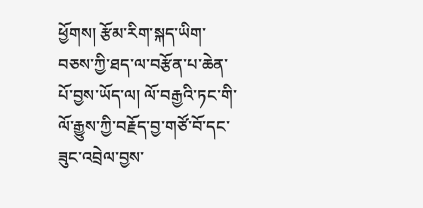ཕྱོགས། རྩོམ་རིག་སྐད་ཡིག་བཅས་ཀྱི་ཐད་ལ་བརྩོན་པ་ཆེན་པོ་བྱས་ཡོད་ལ། ལོ་བརྒྱའི་ཏང་གི་ལོ་རྒྱུས་ཀྱི་བརྗོད་བྱ་གཙོ་བོ་དང་ཟུང་འབྲེལ་བྱས་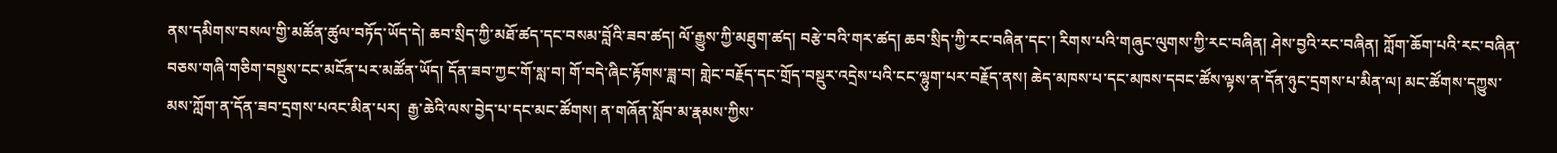ནས་དམིགས་བསལ་གྱི་མཚོན་ཚུལ་བཏོད་ཡོད་དེ། ཆབ་སྲིད་ཀྱི་མཐོ་ཚད་དང་བསམ་བློའི་ཟབ་ཚད། ལོ་རྒྱུས་ཀྱི་མཐུག་ཚད། བརྩེ་བའི་གར་ཚད། ཆབ་སྲིད་ཀྱི་རང་བཞིན་དང་། རིགས་པའི་གཞུང་ལུགས་ཀྱི་རང་བཞིན། ཤེས་བྱའི་རང་བཞིན། ཀློག་ཆོག་པའི་རང་བཞིན་བཅས་གཞི་གཅིག་བསྡུས་ངང་མངོན་པར་མཚོན་ཡོད། དོན་ཟབ་ཀྱང་གོ་སླ་བ། གོ་བདེ་ཞིང་རྟོགས་ཟླ་བ། གླེང་བརྗོད་དང་གྲོད་བསྡུར་འདྲེས་པའི་ངང་ལྷུག་པར་བརྗོད་ནས། ཆེད་མཁས་པ་དང་མཁས་དབང་ཚོས་ལྟས་ན་དོན་ཉུང་དྲགས་པ་མིན་ལ། མང་ཚོགས་དཀྱུས་མས་ཀློག་ན་དོན་ཟབ་དྲགས་པའང་མིན་པར།  རྒྱ་ཆེའི་ལས་བྱེད་པ་དང་མང་ཚོགས། ན་གཞོན་སློབ་མ་རྣམས་ཀྱིས་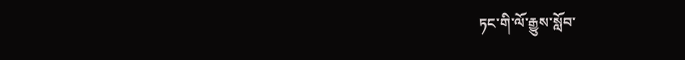ཏང་གི་ལོ་རྒྱུས་སློབ་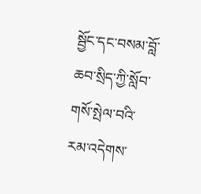སྦྱོང་དང་བསམ་བློ་ཆབ་སྲིད་ཀྱི་སློབ་གསོ་སྤེལ་བའི་རམ་འདེགས་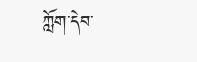ཀློག་དེབ་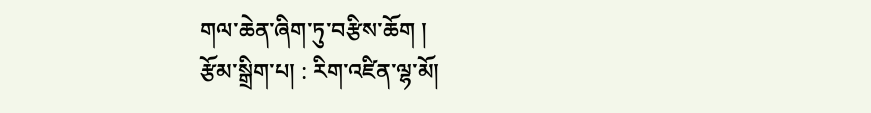གལ་ཆེན་ཞིག་ཏུ་བརྩིས་ཆོག །
རྩོམ་སྒྲིག་པ། : རིག་འཛིན་ལྷ་མོ།